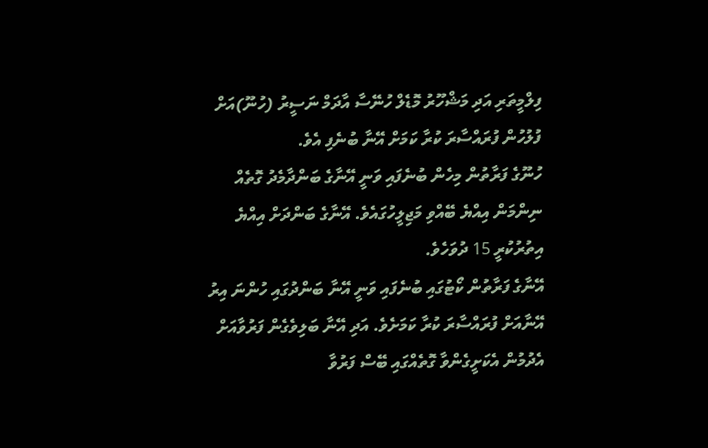ފިލްމީތަރި އަދި މަޝްހޫރު މޮޑެލް ހުނޭސާ އާދަމް ނަސީރު (ހުނޫ)އަށް ފުލުހުން ފުރައްސާރަ ކުރާ ކަމަށް އޭނާ ބުނެފި އެވެ.
ހުނޫގެ ފަރާތުން މިހެން ބުނެފައި ވަނީ އޭނާގެ ބަންދާމެދު ގޮތެއް ނިންމަން އިއްޔެ ބޭއްވި މަޖިލީހުގައެވެ. އޭނާގެ ބަންދަށް އިއްޔެ އިތުރުކުރީ 15 ދުވަހެވެ.
އޭނާގެ ފަރާތުން ކޯޓުގައި ބުނެފައި ވަނީ އޭނާ ބަންދުގައި ހުންނަ އިރު އޭނާއަށް ފުރައްސާރަ ކުރާ ކަމަށެވެ. އަދި އޭނާ ބަލިވެގެން ފަރުވާއަށް އެދުމުން އެކަށީގެންވާ ގޮތެއްގައި ބޭސް ފަރުވާ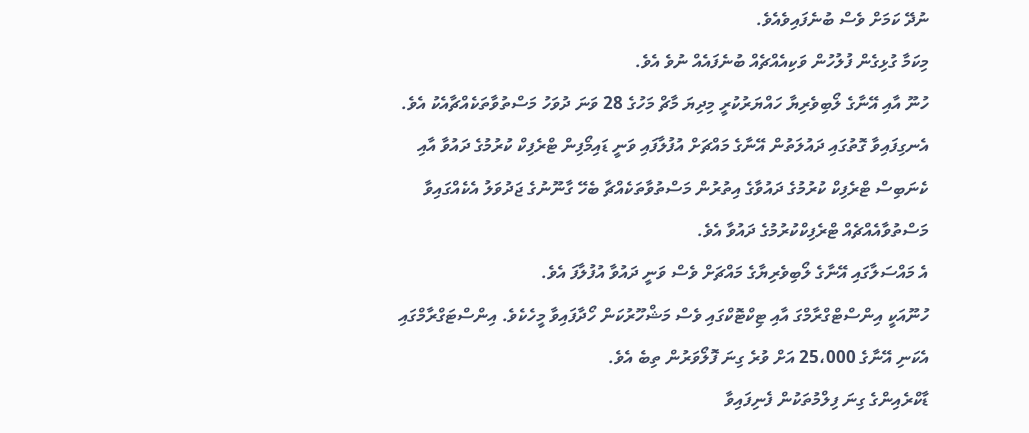ނުދޭ ކަމަށް ވެސް ބުނެފައިވެއެވެ.
މިކަމާ ގުޅިގެން ފުލުހުން ވަކިއެއްޗެއް ބުނެފައެއް ނުވެ އެވެ.
ހުނޫ އާއި އޭނާގެ ލޯބިވެރިޔާ ހައްޔަރުކުރީ މިދިޔަ މާޗް މަހުގެ 28 ވަނަ ދުވަހު މަސްތުވާތަކެއްޗާއެކު އެވެ.
އެނގިފައިވާ ގޮތުގައި ދައުލަތުން އޭނާގެ މައްޗަށް އުފުލާފައި ވަނީ ޑައިމޯފިން ޓްރެފިކް ކުރުމުގެ ދައުވާ އާއި ކެނަބިސް ޓްރެފިކް ކުރުމުގެ ދައުވާގެ އިތުރުން މަސްތުވާތަކެއްޗާ ބެހޭ ގާނޫނުގެ ޖަދުވަލު އެކެއްގައިވާ މަސްތުވާއެއްޗެއް ޓްރެފިކްކުރުމުގެ ދައުވާ އެވެ.
އެ މައްސަލާގައި އޭނާގެ ލޯބިވެރިޔާގެ މައްޗަށް ވެސް ވަނީ ދައުވާ އުފުލާފަ އެވެ.
ހުނޫއަކީ އިންސްޓްގްރާމްގަ އާއި ޓިކްޓޮކްގައި ވެސް މަޝްހޫރުކަން ހޯދާފައިވާ މީހެކެވެ. އިންސްޓަގްރާމްގައި އެކަނި އޭނާގެ 25،000 އަށް ވުރެ ގިނަ ފޮލޯވަރުން ތިބެ އެވެ.
ޑާކްރެއިންގެ ގިނަ ފިލްމުތަކުން ފެނިފައިވާ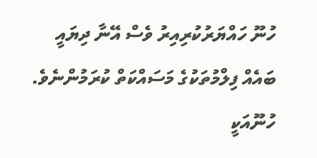ހުނޫ ހައްޔަރުކުރިއިރު ވެސް އޭނާ ދިޔައީ ބައެއް ފިލްމުތަކުގެ މަސައްކަތް ކުރަމުންނެވެ.
ހުނޫއަކީ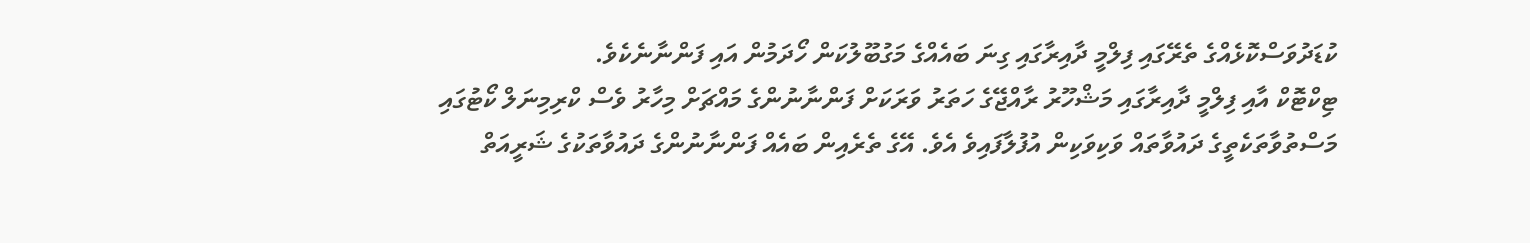ކުޑަދުވަސްކޮޅެއްގެ ތެރޭގައި ފިލްމީ ދާއިރާގައި ގިނަ ބައެއްގެ މަގުބޫލުކަން ހޯދަމުން އައި ފަންނާނެކެވެ.
ޓިކްޓޮކް އާއި ފިލްމީ ދާއިރާގައި މަޝްހޫރު ރާއްޖޭގެ ހަތަރު ވަރަކަށް ފަންނާނުންގެ މައްޗަށް މިހާރު ވެސް ކްރިމިނަލް ކޯޓުގައި މަސްތުވާތަކެތީގެ ދައުވާތައް ވަކިވަކިން އުފުލާފައިވެ އެވެ. އޭގެ ތެރެއިން ބައެއް ފަންނާނުންގެ ދައުވާތަކުގެ ޝަރީއަތް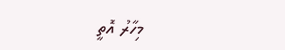މިހާރު އޮތީ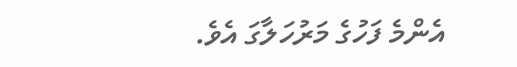އެންމެ ފަހުގެ މަރުހަލާގަ އެވެ.